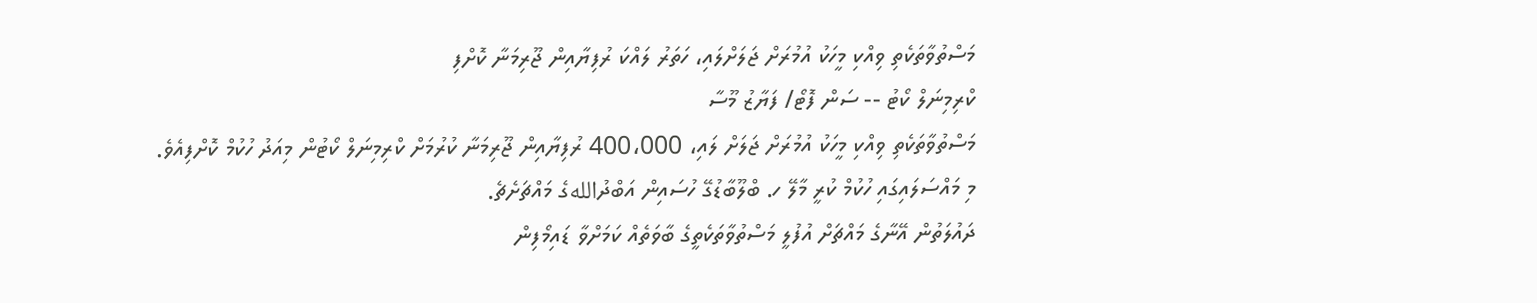މަސްތުވާތަކެތި ވިއްކި މީހަކު އުމުރަށް ޖަލަށްލައި، ހަތަރު ލައްކަ ރުފިޔާއިން ޖޫރިމަނާ ކޮށްފި
ކްރިމިނަލް ކޯޓު -- ސަން ފޮޓޯ/ ފަޔާޒު މޫސާ
މަސްތުވާތަކެތި ވިއްކި މީހަކު އުމުރަށް ޖަލަށް ލައި، 400،000 ރުފިޔާއިން ޖޫރިމަނާ ކުރުމަށް ކްރިމިނަލް ކޯޓުން މިއަދު ހުކުމް ކޮށްފިއެވެ.
މި މައްސަލައިގައި ހުކުމް ކުރީ މާލޭ ހ. ބްލޫބާޑުގޭ ހުސައިން އަބްދުاللهގެ މައްޗަށެޗެ.
ދައުލަތުން އޭނާގެ މައްޗަށް އުފުލީ މަސްތުވާތަކެތީގެ ބާވަތެއް ކަމަށްވާ ޑައިމޯފިން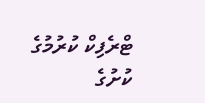ޓްރެފިކް ކުރުމުގެ ކުށުގެ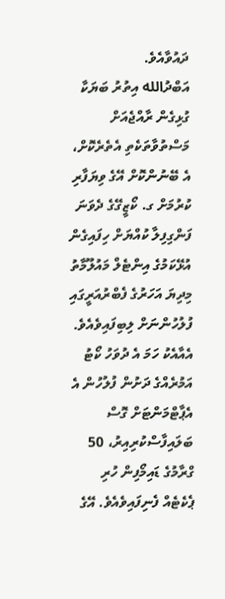ދައުވާއެވެ.
އަބްދުالله އިތުރު ބަޔަކާ ގުޅިގެން ރާއްޖެއަށް މަސްތުވާތަކެތި އެތެރެކޮށް، އެ ބޭނުންކޮށް އޭގެ ވިޔަފާރި ކުރުމަށް ގ. ކޯޒީގޭގެ ދެވަނަ ފަންގިފިލާ ކުއްޔަށް ހިފައިގެން އުޅޭކަމުގެ އިންޓެލް މައުލޫމާތު މިދިޔަ އަހަރުގެ ފެބްރުއަރީގައި ފުލުހުންނަށް ލިބިފައިވެއެވެ. އެއާއެކު ހަމަ އެ ދުވަހު ކޯޓު އަމުރެއްގެ ދަށުން ފުލުހުން އެ އެޕާޓްމަންޓަށް ގޮސް ބަލައިފާސްކުރިއިރު، 50 ގްރާމުގެ ޑައިމޯފިން ހުރި ޕެކެޓެއް ފެނިފައިވެއެވެ. އޭގެ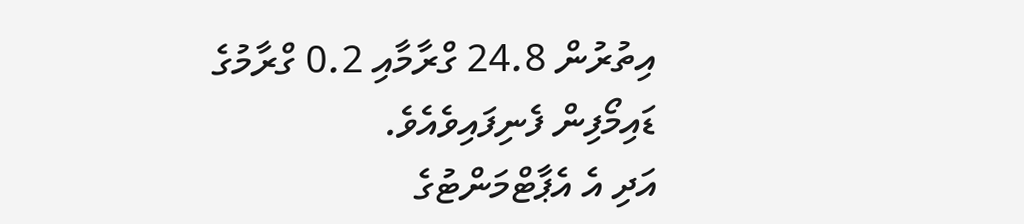އިތުރުން 24.8 ގްރާމާއި 0.2 ގްރާމުގެ ޑައިމޯފިން ފެނިފައިވެއެވެ.
އަދި އެ އެޕާޓްމަންޓުގެ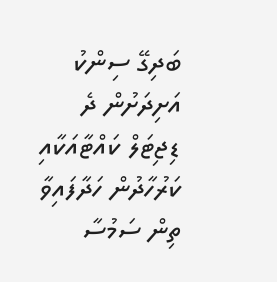ބަދިގޭ ސިންކު އަށިދަށުން ދެ ޑިޖިޓަލް ކައްޓާއަކާއި ކަރުހާދުން ހަދާފައިވާ ތިން ސަމުސާ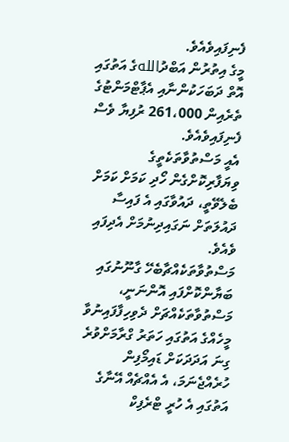ފެނިފައިވެއެވެ.
މީގެ އިތުރުން އަބްދުاللهގެ އަތުގައި އޮތް ދަބަހަކުންނާއި އެޕާޓްމަންޓުގެ ތެރެއިން 261،000 ރުފިޔާ ވެސް ފެނިފައިވެއެވެ.
އެއީ މަސްތުވާތަކެތީގެ ވިޔަފާރިކޮށްގެން ހޯދި ކަމަށް ކަމަށް ބެލެވޭތީ، ދައުވާގައި އެ ފައިސާ ދައުލަތަށް ނަގައިދިނުމަށް އެދިފައި ވެއެވެ.
މަސްތުވާތަކެއްޗާބެހޭ ގާނޫނުގައި ބަޔާންކޮށްފައި އޮންނަނީ، މަސްތުވާތަކެއްޗަށް ދެވިހިފާފައިނުވާ މީހެއްގެ އަތުގައި ހަތަރު ގްރާމަށްވުރެ ގިނަ އަދަދަކަށް ޑައިމޯފިން ހުރެއްޖެނަމަ، އެ އެއްޗެއް އޭނާގެ އަތުގައި އެ ހުރީ ޓްރެފިކް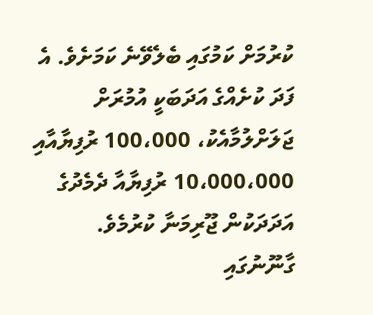ކުރުމަށް ކަމުގައި ބެލެވޭނެ ކަމަށެވެ. އެ ފަދަ ކުށެއްގެ އަދަބަކީ އުމުރަށް ޖަލަށްލުމާއެކު، 100،000 ރުފިޔާއާއި 10،000،000 ރުފިޔާއާ ދެމެދުގެ އަދަދަކުން ޖޫރިމަނާ ކުރުމެވެ.
ގާނޫނުގައި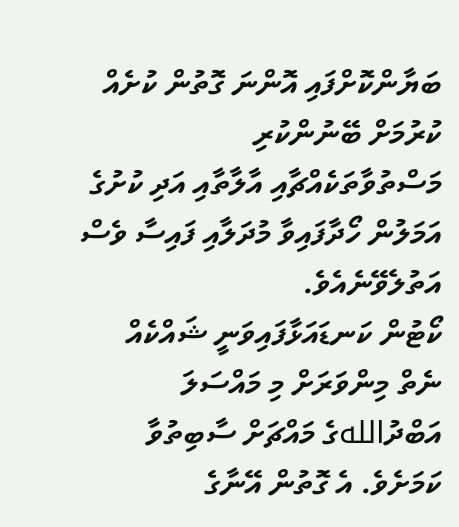ބަޔާންކޮށްފައި އޮންނަ ގޮތުން ކުށެއް ކުރުމަށް ބޭނުންކުރި މަސްތުވާތަކެއްޗާއި އާލާތާއި އަދި ކުށުގެ އަމަލުން ހޯދާފައިވާ މުދަލާއި ފައިސާ ވެސް އަތުލެވޭނެއެވެ.
ކޯޓުން ކަނޑައަޅާފައިވަނީ ޝައްކެއް ނެތް މިންވަރަށް މި މައްސަލަ އަބްދުاللهގެ މައްޗަށް ސާބިތުވާ ކަމަށެވެ. އެ ގޮތުން އޭނާގެ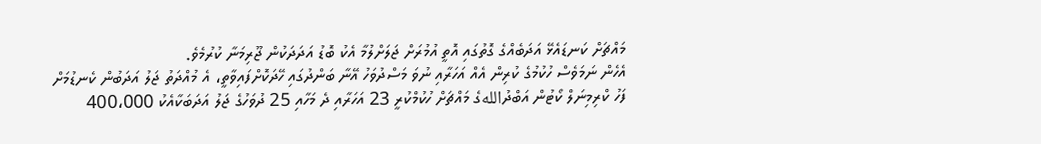މައްޗަށް ކަނޑައެޅޭ އަދަބެއްގެ ގޮތުގައި އޮތީ އުމުރަށް ޖަލަށްލުމާ އެކު ބޮޑު އަދަދަކުން ޖޫރިމަނާ ކުރުމެވެ.
އެހެން ނަމަވެސް ހުކުމުގެ ކުރިން އެއް އަހަރާއި ނުވަ މަސްދުވަހު އޭނާ ބަންދުގައި ހޭދަކޮށްފައިވާތީ، އެ މުއްދަތު ޖަލު އަދަބުން ކެނޑުމަށް ފަހު ކްރިމިނަލް ކޯޓުން އަބްދުاللهގެ މައްޗަށް ހުކުމްކުރީ 23 އަހަރާއި ދެ މަހާއި 25 ދުވަހުގެ ޖަލު އަދަބަކާއެކު 400،000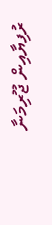ރުފިޔާއިން ޖޫރިމަނާ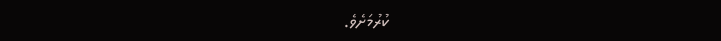ކުރުމަށެވެ.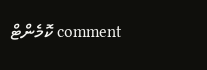comment ކޮމެންޓް